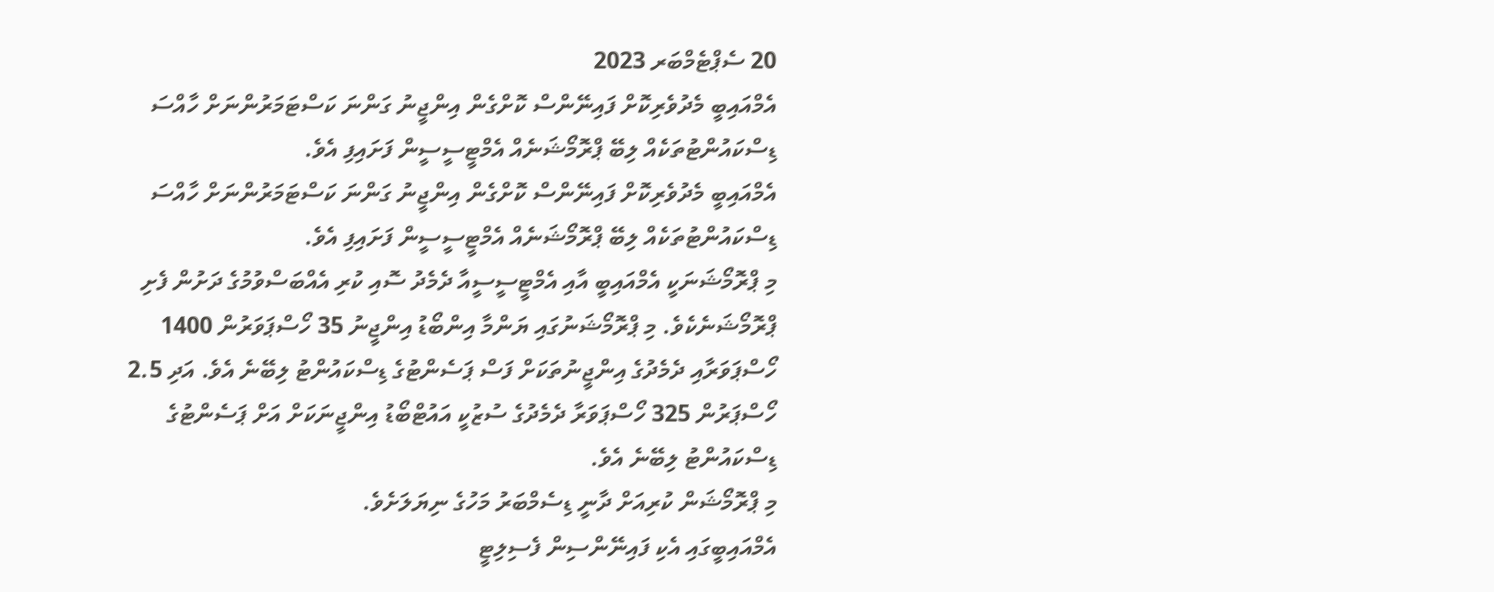20 ސެޕްޓެމްބަރ 2023
އެމްއައިބީ މެދުވެރިކޮށް ފައިނޭންސް ކޮށްގެން އިންޖީނު ގަންނަ ކަސްޓަމަރުންނަށް ހާއްސަ ޑިސްކައުންޓުތަކެއް ލިބޭ ޕްރޮމޯޝަނެއް އެމްޓީސީސީން ފަށައިފި އެވެ.
އެމްއައިބީ މެދުވެރިކޮށް ފައިނޭންސް ކޮށްގެން އިންޖީނު ގަންނަ ކަސްޓަމަރުންނަށް ހާއްސަ ޑިސްކައުންޓުތަކެއް ލިބޭ ޕްރޮމޯޝަނެއް އެމްޓީސީސީން ފަށައިފި އެވެ.
މި ޕްރޮމޯޝަނަކީ އެމްއައިބީ އާއި އެމްޓީސީސީއާ ދެމެދު ސޮއި ކުރި އެއްބަސްވުމުގެ ދަށުން ފެށި ޕްރޮމޯޝަނެކެވެ. މި ޕްރޮމޯޝަނުގައި ޔަންމާ އިންބޯޑު އިންޖީނު 35 ހޯސްޕަވަރުން 1400 ހޯސްޕަވަރާއި ދެމެދުގެ އިންޖީނުތަކަށް ފަސް ޕަސެންޓުގެ ޑިސްކައުންޓު ލިބޭނެ އެވެ. އަދި 2.5 ހޯސްޕަރުން 325 ހޯސްޕަވަރާ ދެމެދުގެ ސުޒުކީ އައުޓްބޯޑު އިންޖީނަކަށް އަށް ޕަސެންޓުގެ ޑިސްކައުންޓު ލިބޭނެ އެވެ.
މި ޕްރޮމޯޝަން ކުރިއަށް ދާނީ ޑިސެމްބަރު މަހުގެ ނިޔަލަށެވެ.
އެމްއައިބީގައި އެކި ފައިނޭންސިން ފެސިލިޓީ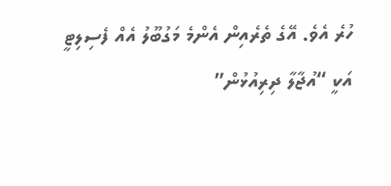ހުރެ އެވެ. އޭގެ ތެރެއިން އެންމެ މަގުބޫލު އެއް ފެސިލިޓީ އަކީ “އުޖާލާ ދިރިއުޅުން”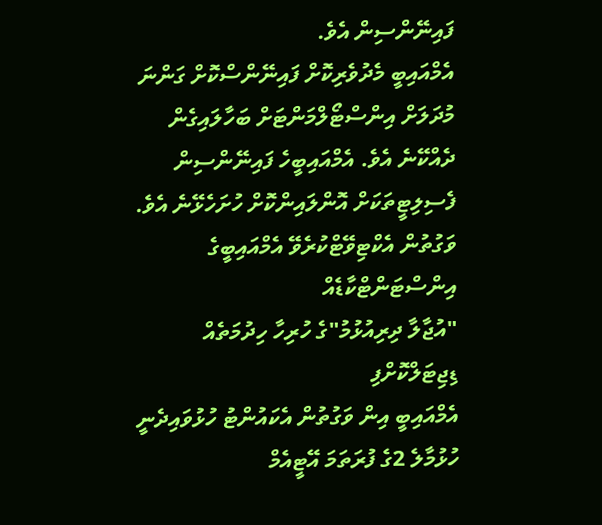ފައިނޭންސިން އެވެ.
އެމްއައިބީ މެދުވެރިކޮށް ފައިނޭންސްކޮށް ގަންނަ މުދަލަށް އިންސްޓޯލްމަންޓަށް ބަހާލައިގެން ދެއްކޭނެ އެވެ. އެމްއައިބީހެ ފައިނޭންސިން ފެސިލިޓީތަކަށް އޮންލައިންކޮށް ހުށަހެޅޭނެ އެވެ.
ވަގުތުން އެކްޓިވޭޓްކުރެވޭ އެމްއައިބީގެ އިންސްޓަންޓްކާޑެއް
"އުޖާލާ ދިރިއުޅުމު"ގެ ހުރިހާ ހިދުމަތެއް ޑިޖިޓަލްކޮށްފި
އެމްއައިބީ އިން ވަގުތުން އެކައުންޓު ހުޅުވައިދެނީ
ހުޅުމާލެ 2ގެ ފުރަތަމަ އޭޓީއެމް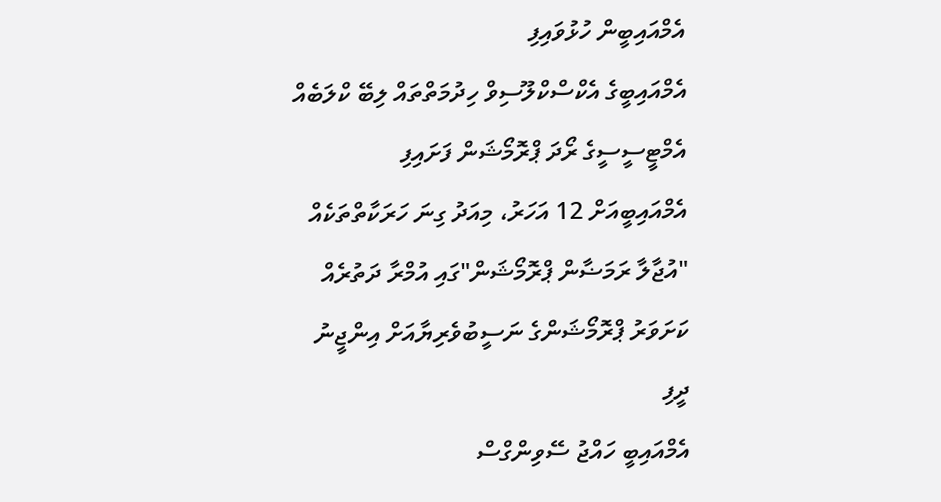އެމްއައިބީން ހުޅުވައިފި
އެމްއައިބީގެ އެކްސްކްލޫސިވް ހިދުމަތްތައް ލިބޭ ކްލަބެއް
އެމްޓީސީސީގެ ރޯދަ ޕްރޮމޯޝަން ފަށައިފި
އެމްއައިބީއަށް 12 އަހަރު، މިއަދު ގިނަ ހަރަކާތްތަކެއް
"އުޖާލާ ރަމަޟާން ޕްރޮމޯޝަން"ގައި އުމްރާ ދަތުރެއް
ކަށަވަރު ޕްރޮމޯޝަންގެ ނަސީބުވެރިޔާއަށް އިންޖީނު ދީފި
އެމްއައިބީ ހައްޖު ސޭވިންގްސް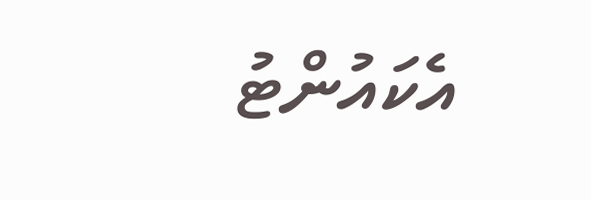އެކައުންޓު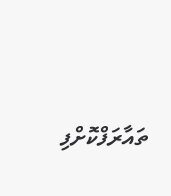ތައާރަފްކޮށްފި